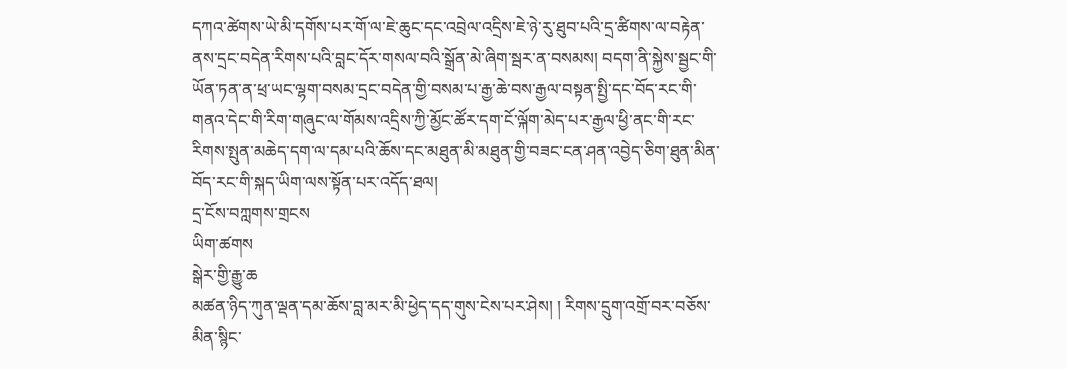དཀའ་ཚེགས་ཡེ་མི་དགོས་པར་གོ་ལ་ཇེ་ཆུང་དང་འབྲེལ་འདྲིས་ཇེ་ཉེ་རུ་ཐུབ་པའི་དྲ་ཚིགས་ལ་བརྟེན་ནས་དྲང་བདེན་རིགས་པའི་བླང་དོར་གསལ་བའི་སྒྲོན་མེ་ཞིག་སྦར་ན་བསམས། བདག་ནི་སྐྱེས་སྦྱང་གི་ཡོན་ཏན་ན་ཕྲ་ཡང་ལྷག་བསམ་དྲང་བདེན་གྱི་བསམ་པ་རྒྱ་ཆེ་བས་རྒྱལ་བསྟན་སྤྱི་དང་བོད་རང་གི་གནའ་དེང་གི་རིག་གཞུང་ལ་གོམས་འདྲིས་ཀྱི་མྱོང་ཚོར་དག་ངོ་ལྐོག་མེད་པར་རྒྱལ་ཕྱི་ནང་གི་རང་རིགས་སྤུན་མཆེད་དག་ལ་དམ་པའི་ཆོས་དང་མཐུན་མི་མཐུན་གྱི་བཟང་ངན་ཤན་འབྱེད་ཅིག་ཐུན་མིན་བོད་རང་གི་སྐད་ཡིག་ལས་སྟོན་པར་འདོད་ཐལ།
དྲ་ངོས་བཀླགས་གྲངས
ཡིག་ཚགས
སྒེར་གྱི་རྒྱུ་ཆ
མཚན་ཉིད་ཀུན་ལྡན་དམ་ཆོས་བླ་མར་མི་ཕྱེད་དད་གུས་ངེས་པར་ཤེས། ། རིགས་དྲུག་འགྲོ་བར་བཅོས་མིན་སྙིང་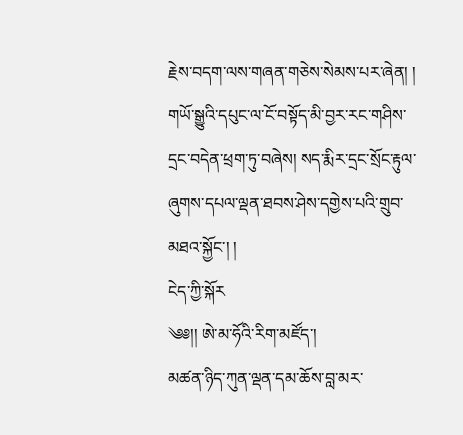རྗེས་བདག་ལས་གཞན་གཅེས་སེམས་པར་ཞེན། ། གཡོ་སྒྱུའི་དཔུང་ལ་ངོ་བསྟོད་མི་བྱར་རང་གཤིས་དྲང་བདེན་ཕྲག་ཏུ་བཞེས། སད་རྨིར་དྲང་སྲོང་རྟུལ་ཞུགས་དཔལ་ལྡན་ཐབས་ཤེས་དགྱེས་པའི་གྲུབ་མཐའ་སྐྱོང་། །
ངེད་ཀྱི་སྐོར
༄༅།། ཨེ་མ་ཧོའི་རིག་མཛོད་།
མཚན་ཉིད་ཀུན་ལྡན་དམ་ཆོས་བླ་མར་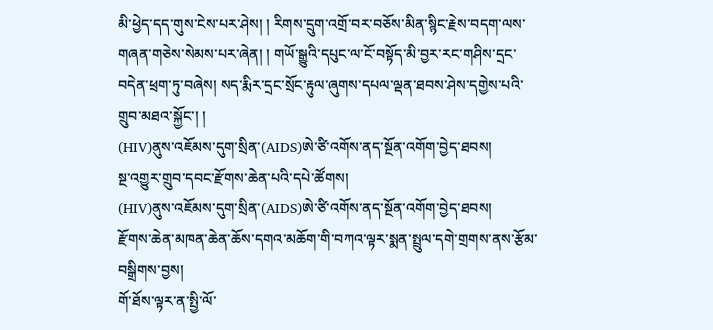མི་ཕྱེད་དད་གུས་ངེས་པར་ཤེས། ། རིགས་དྲུག་འགྲོ་བར་བཅོས་མིན་སྙིང་རྗེས་བདག་ལས་གཞན་གཅེས་སེམས་པར་ཞེན། ། གཡོ་སྒྱུའི་དཔུང་ལ་ངོ་བསྟོད་མི་བྱར་རང་གཤིས་དྲང་བདེན་ཕྲག་ཏུ་བཞེས། སད་རྨིར་དྲང་སྲོང་རྟུལ་ཞུགས་དཔལ་ལྡན་ཐབས་ཤེས་དགྱེས་པའི་གྲུབ་མཐའ་སྐྱོང་། །
(HIV)ནུས་འཇོམས་དུག་སྲིན་(AIDS)ཨེ་ཙི་འགོས་ནད་སྔོན་འགོག་བྱེད་ཐབས།
སྔ་འགྱུར་གྲུབ་དབང་རྫོགས་ཆེན་པའི་དཔེ་ཚོགས།
(HIV)ནུས་འཇོམས་དུག་སྲིན་(AIDS)ཨེ་ཙི་འགོས་ནད་སྔོན་འགོག་བྱེད་ཐབས།
རྫོགས་ཆེན་མཁན་ཆེན་ཆོས་དགའ་མཆོག་གི་བཀའ་ལྟར་སྨན་སྤྲུལ་དགེ་གྲགས་ནས་རྩོམ་བསྒྲིགས་བྱས།
གོ་ཐོས་ལྟར་ན་སྤྱི་ལོ་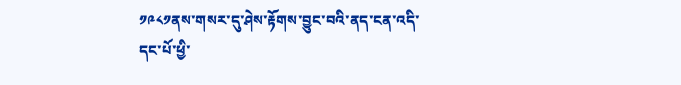༡༩༨༡ནས་གསར་དུ་ཤེས་རྟོགས་བྱུང་བའི་ནད་ངན་འདི་དང་པོ་ཕྱི་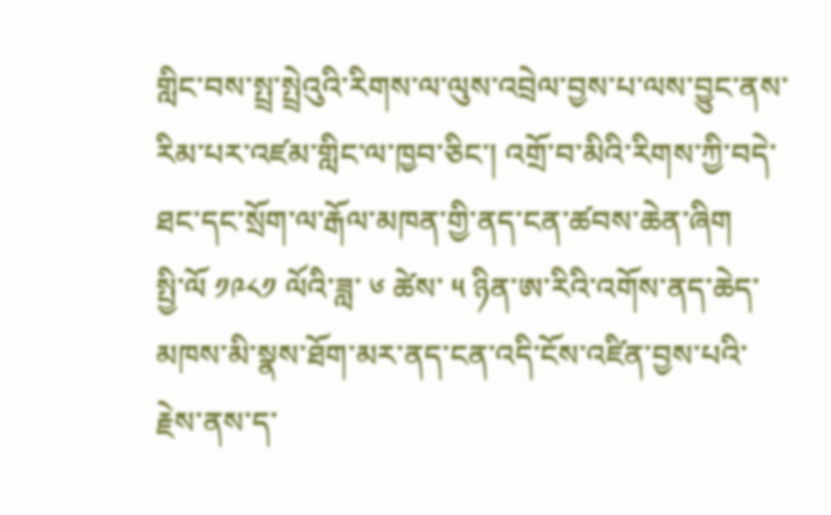གླིང་བས་སྤྲ་སྤྲེའུའི་རིགས་ལ་ལུས་འབྲེལ་བྱས་པ་ལས་བྱུང་ནས་རིམ་པར་འཛམ་གླིང་ལ་ཁྱབ་ཅིང་། འགྲོ་བ་མིའི་རིགས་ཀྱི་བདེ་ཐང་དང་སྲོག་ལ་རྒོལ་མཁན་གྱི་ནད་ངན་ཚབས་ཆེན་ཞིག
སྤྱི་ལོ ༡༩༨༡ ལོའི་ཟླ་ ༦ ཚེས་ ༥ ཉིན་ཨ་རིའི་འགོས་ནད་ཆེད་མཁས་མི་སྣས་ཐོག་མར་ནད་ངན་འདི་ངོས་འཛིན་བྱས་པའི་རྗེས་ནས་ད་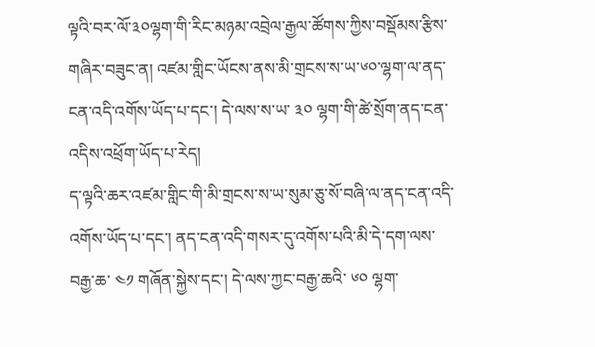ལྟའི་བར་ལོ་༣༠ལྷག་གི་རིང་མཉམ་འབྲེལ་རྒྱལ་ཚོགས་ཀྱིས་བསྡོམས་རྩིས་གཞིར་བཟུང་ན། འཛམ་གླིང་ཡོངས་ནས་མི་གྲངས་ས་ཡ་༦༠་ལྷག་ལ་ནད་ངན་འདི་འགོས་ཡོད་པ་དང་། དེ་ལས་ས་ཡ་ ༣༠ ལྷག་གི་ཚེ་སྲོག་ནད་ངན་འདིས་འཕྲོག་ཡོད་པ་རེད།
ད་ལྟའི་ཆར་འཛམ་གླིང་གི་མི་གྲངས་ས་ཡ་སུམ་ཅུ་སོ་བཞི་ལ་ནད་ངན་འདི་འགོས་ཡོད་པ་དང་། ནད་ངན་འདི་གསར་དུ་འགོས་པའི་མི་དེ་དག་ལས་བརྒྱ་ཆ་ ༤༡ གཞོན་སྐྱེས་དང་། དེ་ལས་ཀྱང་བརྒྱ་ཆའི་ ༦༠ ལྷག་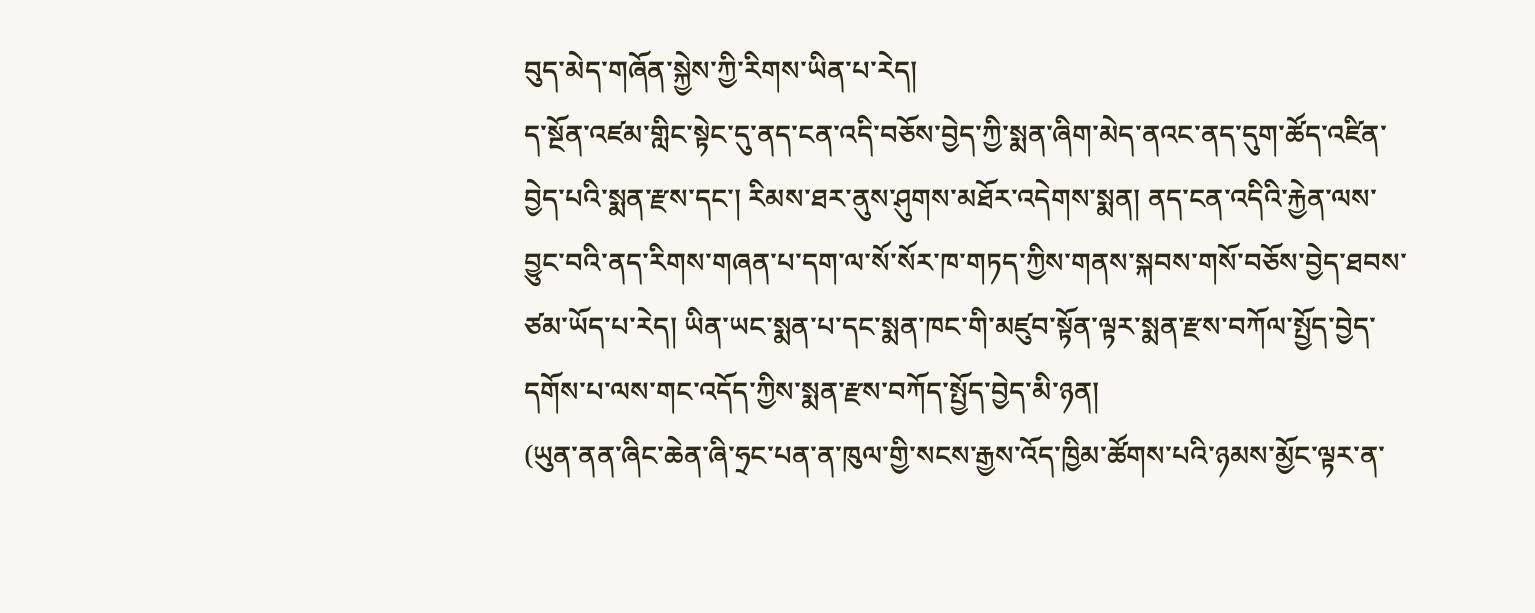བུད་མེད་གཞོན་སྐྱེས་ཀྱི་རིགས་ཡིན་པ་རེད།
ད་སྔོན་འཛམ་གླིང་སྟེང་དུ་ནད་ངན་འདི་བཅོས་བྱེད་ཀྱི་སྨན་ཞིག་མེད་ནའང་ནད་དུག་ཚོད་འཛིན་བྱེད་པའི་སྨན་རྫས་དང་། རིམས་ཐར་ནུས་ཤུགས་མཐོར་འདེགས་སྨན། ནད་ངན་འདིའི་རྐྱེན་ལས་བྱུང་བའི་ནད་རིགས་གཞན་པ་དག་ལ་སོ་སོར་ཁ་གཏད་ཀྱིས་གནས་སྐབས་གསོ་བཅོས་བྱེད་ཐབས་ཙམ་ཡོད་པ་རེད། ཡིན་ཡང་སྨན་པ་དང་སྨན་ཁང་གི་མཛུབ་སྟོན་ལྟར་སྨན་རྫས་བཀོལ་སྤྱོད་བྱེད་དགོས་པ་ལས་གང་འདོད་ཀྱིས་སྨན་རྫས་བཀོད་སྤྱོད་བྱེད་མི་ཉན།
(ཡུན་ནན་ཞིང་ཆེན་ཞི་ཧྲང་པན་ན་ཁུལ་གྱི་སངས་རྒྱས་འོད་ཁྱིམ་ཚོགས་པའི་ཉམས་མྱོང་ལྟར་ན་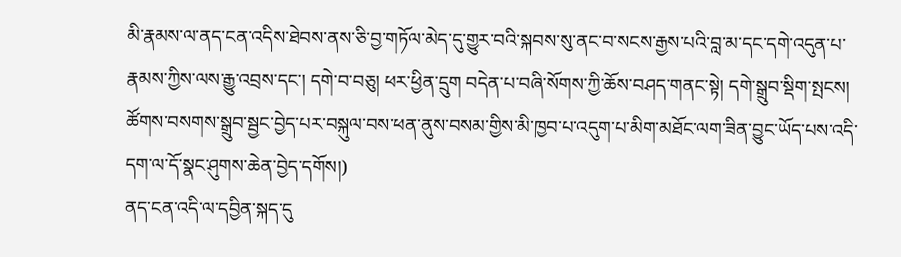མི་རྣམས་ལ་ནད་ངན་འདིས་ཐེབས་ནས་ཅི་བྱ་གཏོལ་མེད་དུ་གྱུར་བའི་སྐབས་སུ་ནང་བ་སངས་རྒྱས་པའི་བླ་མ་དང་དགེ་འདུན་པ་རྣམས་ཀྱིས་ལས་རྒྱུ་འབྲས་དང་། དགེ་བ་བཅུ། ཕར་ཕྱིན་དྲུག བདེན་པ་བཞི་སོགས་ཀྱི་ཆོས་བཤད་གནང་སྟེ། དགེ་སྒྲུབ་སྡིག་སྤངས། ཚོགས་བསགས་སྒྲུབ་སྦྱང་བྱེད་པར་བསྐུལ་བས་ཕན་ནུས་བསམ་གྱིས་མི་ཁྱབ་པ་འདུག་པ་མིག་མཐོང་ལག་ཟིན་བྱུང་ཡོད་པས་འདི་དག་ལ་དོ་སྣང་ཤུགས་ཆེན་བྱེད་དགོས།)
ནད་ངན་འདི་ལ་དབྱིན་སྐད་དུ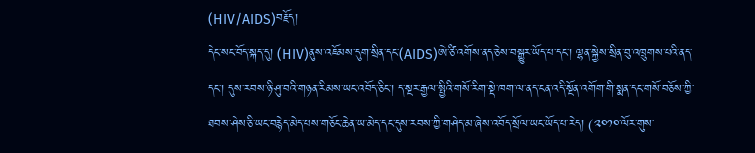(HIV/AIDS)བརྗོད།
དེང་སང་བོད་སྐད་དུ། (HIV)ནུས་འཇོམས་དུག་སྲིན་དང་(AIDS)ཨེ་ཙི་འགོས་ནད་ཅེས་བསྒྱུར་ཡོད་པ་དང་། ལྷན་སྐྱེས་སྲིན་བུ་འཁྲུགས་པའི་ནད་དང་། དུས་རབས་ཉི་ཤུ་བའི་གཉན་རིམས་ཡང་འབོད་ཅིང་། ད་སྔར་རྒྱལ་སྤྱིའི་གསོ་རིག་སྡེ་ཁག་ལ་ནད་ངན་འདི་སྔོན་འགོག་གི་སྨན་དང་གསོ་བཅོས་ཀྱི་ཐབས་ཤེས་ཅི་ཡང་བརྙེད་མེད་པས་གཅོང་ཆེན་ཡ་མེད་དང་དུས་རབས་ཀྱི་གཤེད་མ་ཞེས་འབོད་སྲོལ་ཡང་ཡོད་པ་རེད། (༢༠༡༠་ལོར་གུས་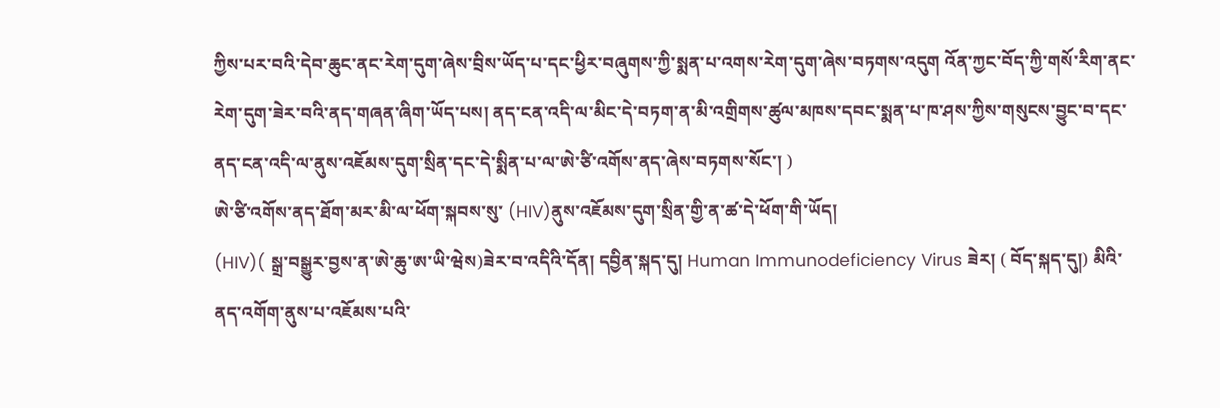ཀྱིས་པར་བའི་དེབ་ཆུང་ནང་རེག་དུག་ཞེས་བྲིས་ཡོད་པ་དང་ཕྱིར་བཞུགས་ཀྱི་སྨན་པ་འགས་རེག་དུག་ཞེས་བཏགས་འདུག འོན་ཀྱང་བོད་ཀྱི་གསོ་རིག་ནང་རེག་དུག་ཟེར་བའི་ནད་གཞན་ཞིག་ཡོད་པས། ནད་ངན་འདི་ལ་མིང་དེ་བཏག་ན་མི་འགྲིགས་ཚུལ་མཁས་དབང་སྨན་པ་ཁ་ཤས་ཀྱིས་གསུངས་བྱུང་བ་དང་ནད་ངན་འདི་ལ་ནུས་འཇོམས་དུག་སྲིན་དང་དེ་སྨིན་པ་ལ་ཨེ་ཙི་འགོས་ནད་ཞེས་བཏགས་སོང་། )
ཨེ་ཙི་འགོས་ནད་ཐོག་མར་མི་ལ་ཕོག་སྐབས་སུ་ (HIV)ནུས་འཇོམས་དུག་སྲིན་གྱི་ན་ཚ་དེ་ཕོག་གི་ཡོད།
(HIV)( སྒྲ་བསྒྱུར་བྱས་ན་ཨེ་ཆུ་ཨ་ཡི་ཝེས)ཟེར་བ་འདིའི་དོན། དབྱིན་སྐད་དུ། Human Immunodeficiency Virus ཟེར། ( བོད་སྐད་དུ།) མིའི་ནད་འགོག་ནུས་པ་འཇོམས་པའི་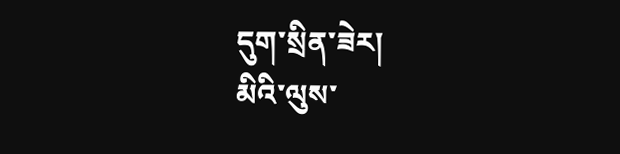དུག་སྲིན་ཟེར།
མིའི་ལུས་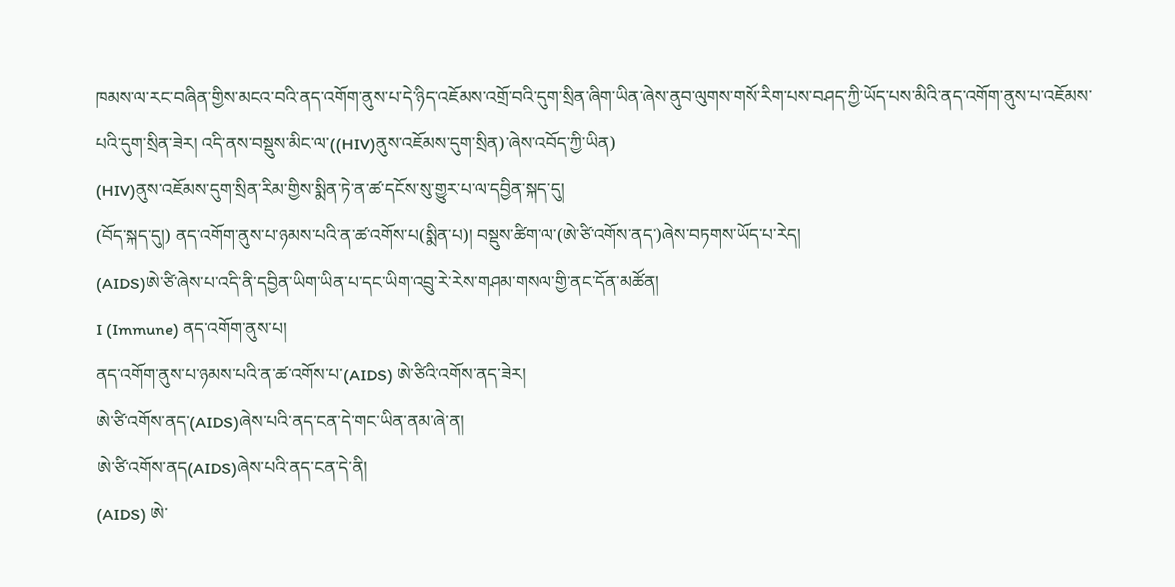ཁམས་ལ་རང་བཞིན་གྱིས་མངའ་བའི་ནད་འགོག་ནུས་པ་དེ་ཉིད་འཇོམས་འགྲོ་བའི་དུག་སྲིན་ཞིག་ཡིན་ཞེས་ནུབ་ལུགས་གསོ་རིག་པས་བཤད་ཀྱི་ཡོད་པས་མིའི་ནད་འགོག་ནུས་པ་འཇོམས་པའི་དུག་སྲིན་ཟེར། འདི་ནས་བསྡུས་མིང་ལ་((HIV)ནུས་འཇོམས་དུག་སྲིན)་ཞེས་འབོད་ཀྱི་ཡིན)
(HIV)ནུས་འཇོམས་དུག་སྲིན་རིམ་གྱིས་སྨིན་ཏེ་ན་ཚ་དངོས་སུ་གྱུར་པ་ལ་དབྱིན་སྐད་དུ།
(བོད་སྐད་དུ།) ནད་འགོག་ནུས་པ་ཉམས་པའི་ན་ཚ་འགོས་པ(སྨིན་པ)། བསྡུས་ཚིག་ལ་(ཨེ་ཙི་འགོས་ནད་)ཞེས་བཏགས་ཡོད་པ་རེད།
(AIDS)ཨེ་ཙི་ཞེས་པ་འདི་ནི་དབྱིན་ཡིག་ཡིན་པ་དང་ཡིག་འབྲུ་རེ་རེས་གཤམ་གསལ་གྱི་ནང་དོན་མཚོན།
I (Immune) ནད་འགོག་ནུས་པ།
ནད་འགོག་ནུས་པ་ཉམས་པའི་ན་ཚ་འགོས་པ་(AIDS) ཨེ་ཙིའི་འགོས་ནད་ཟེར།
ཨེ་ཙི་འགོས་ནད་(AIDS)ཞེས་པའི་ནད་ངན་དེ་གང་ཡིན་ནམ་ཞེ་ན།
ཨེ་ཙི་འགོས་ནད(AIDS)ཞེས་པའི་ནད་ངན་དེ་ནི།
(AIDS) ཨེ་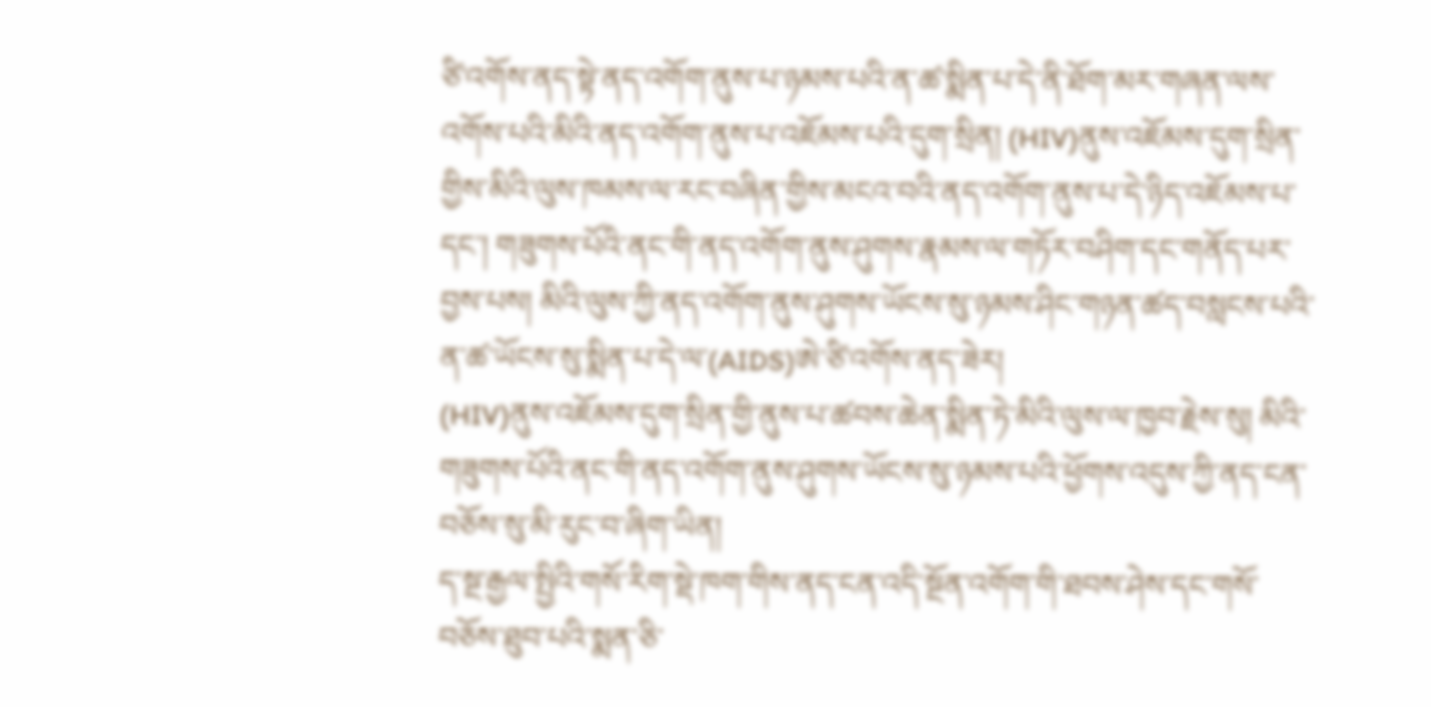ཙི་འགོས་ནད་སྟེ་ནད་འགོག་ནུས་པ་ཉམས་པའི་ན་ཚ་སྨིན་པ་དེ་ནི་ཐོག་མར་གཞན་ལས་འགོས་པའི་མིའི་ནད་འགོག་ནུས་པ་འཇོམས་པའི་དུག་སྲིན། (HIV)ནུས་འཇོམས་དུག་སྲིན་གྱིས་མིའི་ལུས་ཁམས་ལ་རང་བཞིན་གྱིས་མངའ་བའི་ནད་འགོག་ནུས་པ་དེ་ཉིད་འཇོམས་པ་དང་། གཟུགས་པོའི་ནང་གི་ནད་འགོག་ནུས་ཤུགས་རྣམས་ལ་གཏོར་བཤིག་དང་གནོད་པར་བྱས་པས། མིའི་ལུས་ཀྱི་ནད་འགོག་ནུས་ཤུགས་ཡོངས་སུ་ཉམས་ཤིང་གཉན་ཚད་བསླངས་པའི་ན་ཚ་ཡོངས་སུ་སྨིན་པ་དེ་ལ་(AIDS)ཨེ་ཙི་འགོས་ནད་ཟེར།
(HIV)ནུས་འཇོམས་དུག་སྲིན་གྱི་ནུས་པ་ཚབས་ཆེན་སྨིན་ཏེ་མིའི་ལུས་ལ་ཁྱབ་རྗེས་སུ། མིའི་གཟུགས་པོའི་ནང་གི་ནད་འགོག་ནུས་ཤུགས་ཡོངས་སུ་ཉམས་པའི་ཕྱོགས་འདུས་ཀྱི་ནད་ངན་བཅོས་སུ་མི་རུང་བ་ཞིག་ཡིན།
ད་སྔ་རྒྱལ་སྤྱིའི་གསོ་རིག་སྡེ་ཁག་གིས་ནད་ངན་འདི་སྔོན་འགོག་གི་ཐབས་ཤེས་དང་གསོ་བཅོས་ཐུབ་པའི་སྨན་ཅི་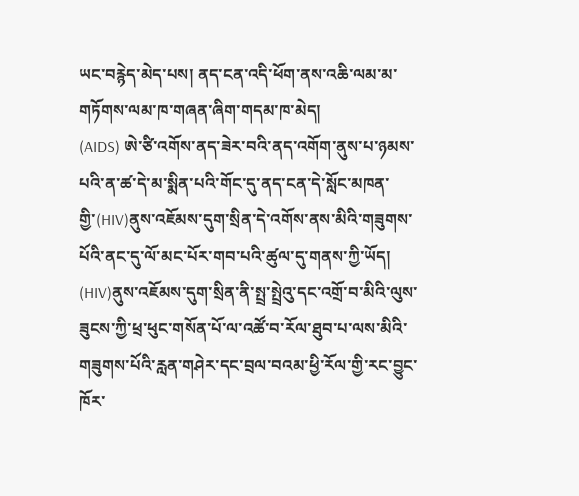ཡང་བརྙེད་མེད་པས། ནད་ངན་འདི་ཕོག་ནས་འཆི་ལམ་མ་གཏོགས་ལམ་ཁ་གཞན་ཞིག་གདམ་ཁ་མེད།
(AIDS) ཨེ་ཙི་འགོས་ནད་ཟེར་བའི་ནད་འགོག་ནུས་པ་ཉམས་པའི་ན་ཚ་དེ་མ་སྨིན་པའི་གོང་དུ་ནད་ངན་དེ་སློང་མཁན་གྱི་(HIV)ནུས་འཇོམས་དུག་སྲིན་དེ་འགོས་ནས་མིའི་གཟུགས་པོའི་ནང་དུ་ལོ་མང་པོར་གབ་པའི་ཚུལ་དུ་གནས་ཀྱི་ཡོད།
(HIV)ནུས་འཇོམས་དུག་སྲིན་ནི་སྤྲ་སྤྲེའུ་དང་འགྲོ་བ་མིའི་ལུས་ཟུངས་ཀྱི་ཕྲ་ཕུང་གསོན་པོ་ལ་འཚོ་བ་རོལ་ཐུབ་པ་ལས་མིའི་གཟུགས་པོའི་རླན་གཤེར་དང་བྲལ་བའམ་ཕྱི་རོལ་གྱི་རང་བྱུང་ཁོར་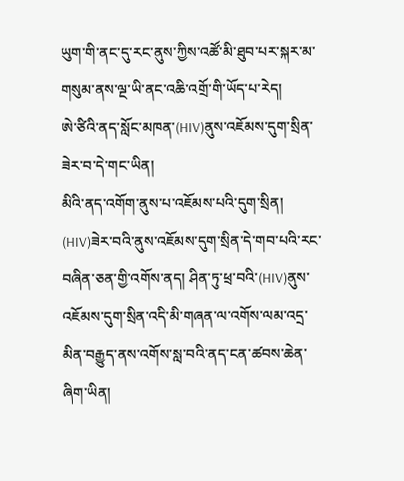ཡུག་གི་ནང་དུ་རང་ནུས་ཀྱིས་འཚོ་མི་ཐུབ་པར་སྐར་མ་གསུམ་ནས་ལྔ་ཡི་ནང་འཆི་འགྲོ་གི་ཡོད་པ་རེད།
ཨེ་ཙིའི་ནད་སློང་མཁན་(HIV)ནུས་འཇོམས་དུག་སྲིན་ཟེར་བ་དེ་གང་ཡིན།
མིའི་ནད་འགོག་ནུས་པ་འཇོམས་པའི་དུག་སྲིན། (HIV)ཟེར་བའི་ནུས་འཇོམས་དུག་སྲིན་དེ་གབ་པའི་རང་བཞིན་ཅན་གྱི་འགོས་ནད། ཤིན་ཏུ་ཕྲ་བའི་(HIV)ནུས་འཇོམས་དུག་སྲིན་འདི་མི་གཞན་ལ་འགོས་ལམ་འདྲ་མིན་བརྒྱུད་ནས་འགོས་སླ་བའི་ནད་ངན་ཚབས་ཆེན་ཞིག་ཡིན།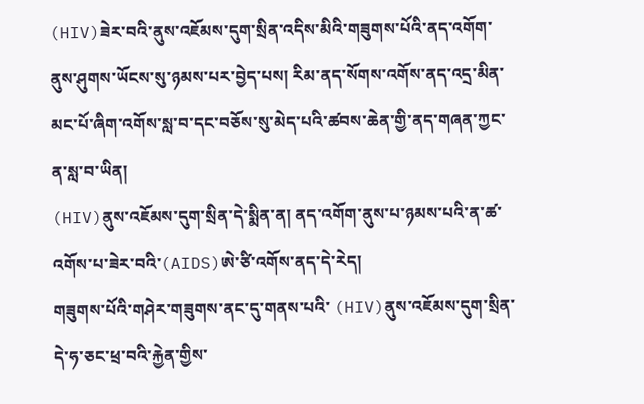(HIV)ཟེར་བའི་ནུས་འཇོམས་དུག་སྲིན་འདིས་མིའི་གཟུགས་པོའི་ནད་འགོག་ནུས་ཤུགས་ཡོངས་སུ་ཉམས་པར་བྱེད་པས། རིམ་ནད་སོགས་འགོས་ནད་འདྲ་མིན་མང་པོ་ཞིག་འགོས་སླ་བ་དང་བཅོས་སུ་མེད་པའི་ཚབས་ཆེན་གྱི་ནད་གཞན་ཀྱང་ན་སླ་བ་ཡིན།
(HIV)ནུས་འཇོམས་དུག་སྲིན་དེ་སྨིན་ན། ནད་འགོག་ནུས་པ་ཉམས་པའི་ན་ཚ་འགོས་པ་ཟེར་བའི་(AIDS)ཨེ་ཙི་འགོས་ནད་དེ་རེད།
གཟུགས་པོའི་གཤེར་གཟུགས་ནང་དུ་གནས་པའི་ (HIV)ནུས་འཇོམས་དུག་སྲིན་དེ་ཧ་ཅང་ཕྲ་བའི་རྐྱེན་གྱིས་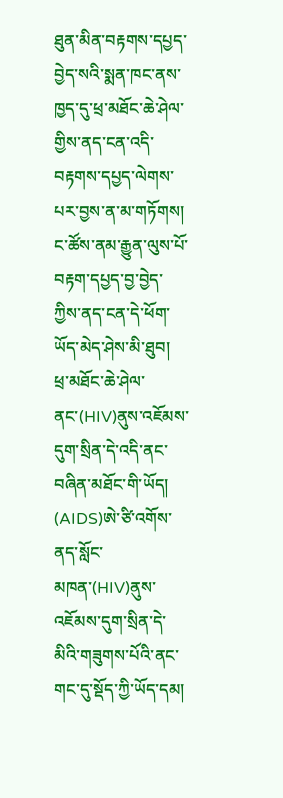ཐུན་མིན་བརྟགས་དཔྱད་བྱེད་སའི་སྨན་ཁང་ནས་ཁྱད་དུ་ཕྲ་མཐོང་ཆེ་ཤེལ་གྱིས་ནད་ངན་འདི་བརྟགས་དཔྱད་ལེགས་པར་བྱས་ན་མ་གཏོགས། ང་ཚོས་ནམ་རྒྱུན་ལུས་པོ་བརྟག་དཔྱད་བྱ་བྱེད་ཀྱིས་ནད་ངན་དེ་ཕོག་ཡོད་མེད་ཤེས་མི་ཐུབ།
ཕྲ་མཐོང་ཆེ་ཤེལ་ནང་(HIV)ནུས་འཇོམས་དུག་སྲིན་དེ་འདི་ནང་བཞིན་མཐོང་གི་ཡོད།
(AIDS)ཨེ་ཙི་འགོས་ནད་སློང་མཁན་(HIV)ནུས་འཇོམས་དུག་སྲིན་དེ་མིའི་གཟུགས་པོའི་ནང་གང་དུ་སྡོད་ཀྱི་ཡོད་དམ།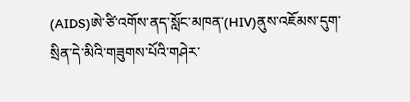(AIDS)ཨེ་ཙི་འགོས་ནད་སློང་མཁན་(HIV)ནུས་འཇོམས་དུག་སྲིན་དེ་མིའི་གཟུགས་པོའི་གཤེར་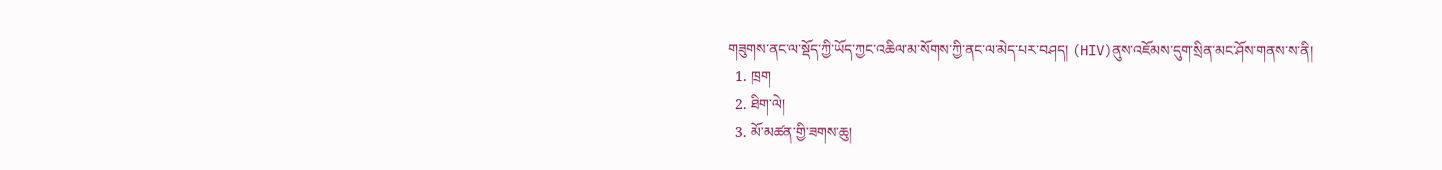གཟུགས་ནང་ལ་སྡོད་ཀྱི་ཡོད་ཀྱང་འཆིལ་མ་སོགས་ཀྱི་ནང་ལ་མེད་པར་བཤད། (HIV)ནུས་འཇོམས་དུག་སྲིན་མང་ཤོས་གནས་ས་ནི།
  1. ཁྲག
  2. ཐིག་ལེ།
  3. མོ་མཚན་གྱི་ཟགས་ཆུ།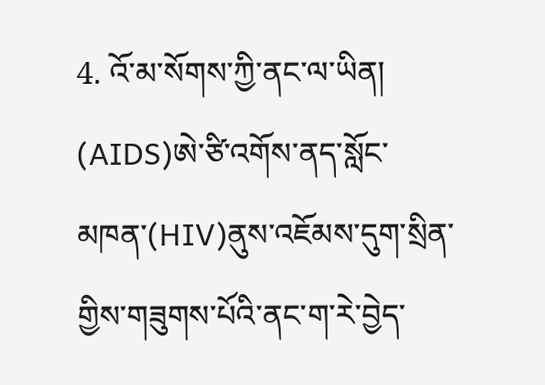4. འོ་མ་སོགས་ཀྱི་ནང་ལ་ཡིན།
(AIDS)ཨེ་ཙི་འགོས་ནད་སློང་མཁན་(HIV)ནུས་འཇོམས་དུག་སྲིན་གྱིས་གཟུགས་པོའི་ནང་ག་རེ་བྱེད་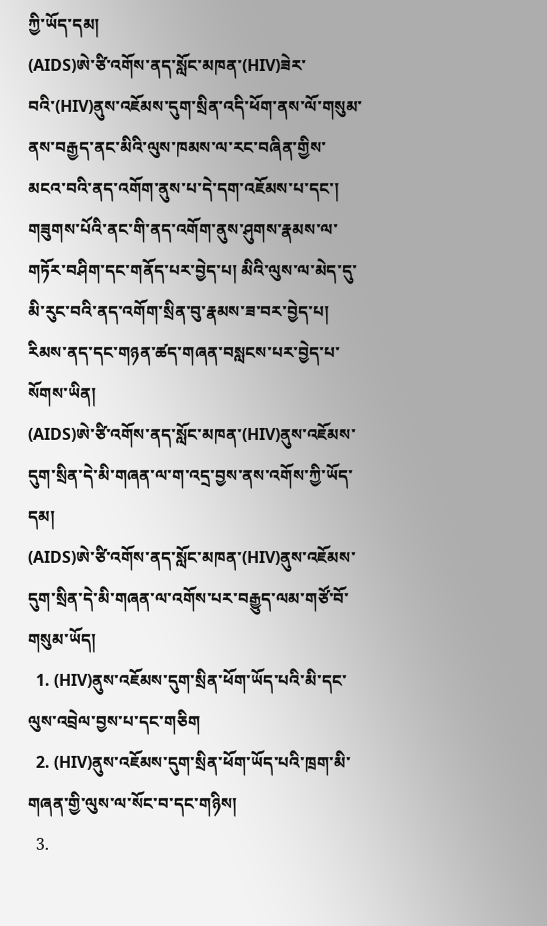ཀྱི་ཡོད་དམ།
(AIDS)ཨེ་ཙི་འགོས་ནད་སློང་མཁན་(HIV)ཟེར་བའི་(HIV)ནུས་འཇོམས་དུག་སྲིན་འདི་ཕོག་ནས་ལོ་གསུམ་ནས་བརྒྱད་ནང་མིའི་ལུས་ཁམས་ལ་རང་བཞིན་གྱིས་མངའ་བའི་ནད་འགོག་ནུས་པ་དེ་དག་འཇོམས་པ་དང་། གཟུགས་པོའི་ནང་གི་ནད་འགོག་ནུས་ཤུགས་རྣམས་ལ་གཏོར་བཤིག་དང་གནོད་པར་བྱེད་པ། མིའི་ལུས་ལ་མེད་དུ་མི་རུང་བའི་ནད་འགོག་སྲིན་བུ་རྣམས་ཟ་བར་བྱེད་པ། རིམས་ནད་དང་གཉན་ཚད་གཞན་བསླངས་པར་བྱེད་པ་སོགས་ཡིན།
(AIDS)ཨེ་ཙི་འགོས་ནད་སློང་མཁན་(HIV)ནུས་འཇོམས་དུག་སྲིན་དེ་མི་གཞན་ལ་ག་འདྲ་བྱས་ནས་འགོས་ཀྱི་ཡོད་དམ།
(AIDS)ཨེ་ཙི་འགོས་ནད་སློང་མཁན་(HIV)ནུས་འཇོམས་དུག་སྲིན་དེ་མི་གཞན་ལ་འགོས་པར་བརྒྱུད་ལམ་གཙོ་བོ་གསུམ་ཡོད།
  1. (HIV)ནུས་འཇོམས་དུག་སྲིན་ཕོག་ཡོད་པའི་མི་དང་ལུས་འབྲེལ་བྱས་པ་དང་གཅིག
  2. (HIV)ནུས་འཇོམས་དུག་སྲིན་ཕོག་ཡོད་པའི་ཁྲག་མི་གཞན་གྱི་ལུས་ལ་སོང་བ་དང་གཉིས།
  3.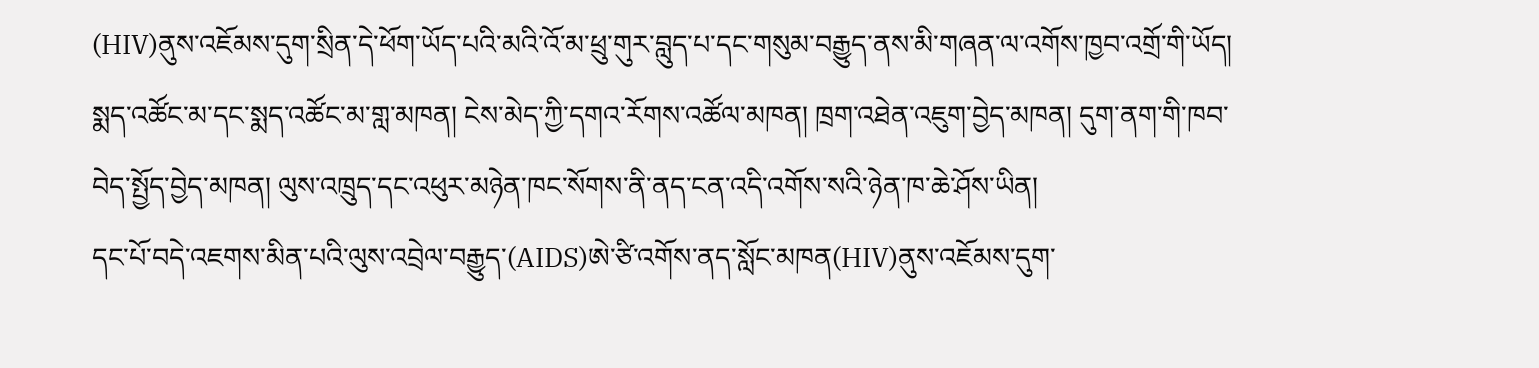(HIV)ནུས་འཇོམས་དུག་སྲིན་དེ་ཕོག་ཡོད་པའི་མའི་འོ་མ་ཕྲུ་གུར་བླུད་པ་དང་གསུམ་བརྒྱུད་ནས་མི་གཞན་ལ་འགོས་ཁྱབ་འགྲོ་གི་ཡོད།
སྨད་འཚོང་མ་དང་སྨད་འཚོང་མ་གླ་མཁན། ངེས་མེད་ཀྱི་དགའ་རོགས་འཚོལ་མཁན། ཁྲག་འཐེན་འཇུག་བྱེད་མཁན། དུག་ནག་གི་ཁབ་བེད་སྤྱོད་བྱེད་མཁན། ལུས་འཁྲུད་དང་འཕུར་མཉེན་ཁང་སོགས་ནི་ནད་ངན་འདི་འགོས་སའི་ཉེན་ཁ་ཆེ་ཤོས་ཡིན།
དང་པོ་བདེ་འཇགས་མིན་པའི་ལུས་འབྲེལ་བརྒྱུད་(AIDS)ཨེ་ཙི་འགོས་ནད་སློང་མཁན(HIV)ནུས་འཇོམས་དུག་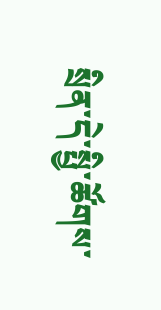སྲིན་དེ་སྤྱི་ཚོགས་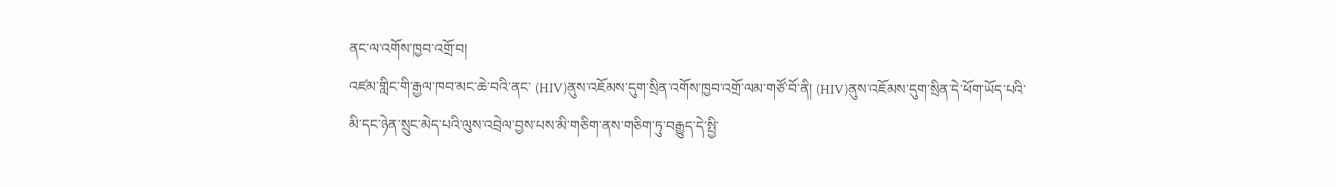ནང་ལ་འགོས་ཁྱབ་འགྲོ་བ།
འཛམ་གླིང་གི་རྒྱལ་ཁབ་མང་ཆེ་བའི་ནང་ (HIV)ནུས་འཇོམས་དུག་སྲིན་འགོས་ཁྱབ་འགྲོ་ལམ་གཙོ་བོ་ནི། (HIV)ནུས་འཇོམས་དུག་སྲིན་དེ་ཕོག་ཡོད་པའི་མི་དང་ཉེན་སྲུང་མེད་པའི་ལུས་འབྲེལ་བྱས་པས་མི་གཅིག་ནས་གཅིག་ཏུ་བརྒྱུད་དེ་སྤྱི་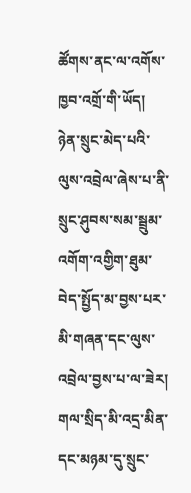ཚོགས་ནང་ལ་འགོས་ཁྱབ་འགྲོ་གི་ཡོད།
ཉེན་སྲུང་མེད་པའི་ལུས་འབྲེལ་ཞེས་པ་ནི་སྲུང་ཤུབས་སམ་སྦྲུམ་འགོག་འགྱིག་ཐུམ་བེད་སྤྱོད་མ་བྱས་པར་མི་གཞན་དང་ལུས་འབྲེལ་བྱས་པ་ལ་ཟེར།
གལ་སྲིད་མི་འདྲ་མིན་དང་མཉམ་དུ་སྲུང་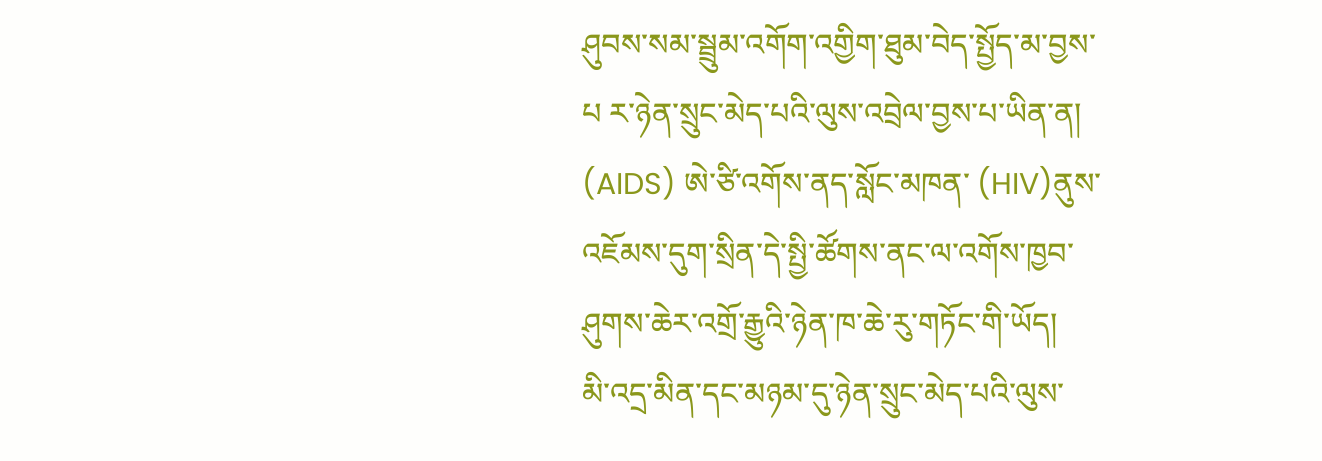ཤུབས་སམ་སྦྲུམ་འགོག་འགྱིག་ཐུམ་བེད་སྤྱོད་མ་བྱས་པ ར་ཉེན་སྲུང་མེད་པའི་ལུས་འབྲེལ་བྱས་པ་ཡིན་ན། (AIDS) ཨེ་ཙི་འགོས་ནད་སློང་མཁན་ (HIV)ནུས་འཇོམས་དུག་སྲིན་དེ་སྤྱི་ཚོགས་ནང་ལ་འགོས་ཁྱབ་ཤུགས་ཆེར་འགྲོ་རྒྱུའི་ཉེན་ཁ་ཆེ་རུ་གཏོང་གི་ཡོད།
མི་འདྲ་མིན་དང་མཉམ་དུ་ཉེན་སྲུང་མེད་པའི་ལུས་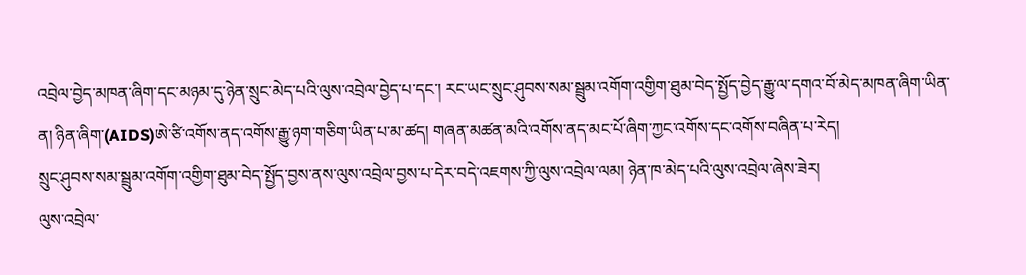འབྲེལ་བྱེད་མཁན་ཞིག་དང་མཉམ་དུ་ཉེན་སྲུང་མེད་པའི་ལུས་འབྲེལ་བྱེད་པ་དང་། རང་ཡང་སྲུང་ཤུབས་སམ་སྦྲུམ་འགོག་འགྱིག་ཐུམ་བེད་སྤྱོད་བྱེད་རྒྱུ་ལ་དགའ་བོ་མེད་མཁན་ཞིག་ཡིན་ན། ཉིན་ཞིག་(AIDS)ཨེ་ཙི་འགོས་ནད་འགོས་རྒྱུ་ཉག་གཅིག་ཡིན་པ་མ་ཚད། གཞན་མཚན་མའི་འགོས་ནད་མང་པོ་ཞིག་ཀྱང་འགོས་དང་འགོས་བཞིན་པ་རེད།
སྲུང་ཤུབས་སམ་སྦྲུམ་འགོག་འགྱིག་ཐུམ་བེད་སྤྱོད་བྱས་ནས་ལུས་འབྲེལ་བྱས་པ་དེར་བདེ་འཇགས་ཀྱི་ལུས་འབྲེལ་ལམ། ཉེན་ཁ་མེད་པའི་ལུས་འབྲེལ་ཞེས་ཟེར།
ལུས་འབྲེལ་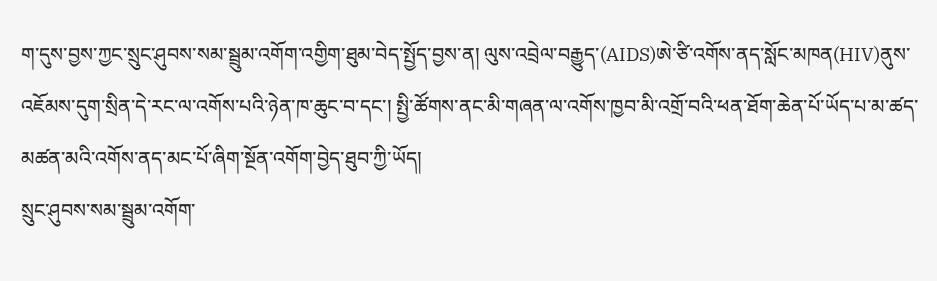ག་དུས་བྱས་ཀྱང་སྲུང་ཤུབས་སམ་སྦྲུམ་འགོག་འགྱིག་ཐུམ་བེད་སྤྱོད་བྱས་ན། ལུས་འབྲེལ་བརྒྱུད་(AIDS)ཨེ་ཙི་འགོས་ནད་སློང་མཁན(HIV)ནུས་འཇོམས་དུག་སྲིན་དེ་རང་ལ་འགོས་པའི་ཉེན་ཁ་ཆུང་བ་དང་། སྤྱི་ཚོགས་ནང་མི་གཞན་ལ་འགོས་ཁྱབ་མི་འགྲོ་བའི་ཕན་ཐོག་ཆེན་པོ་ཡོད་པ་མ་ཚད་མཚན་མའི་འགོས་ནད་མང་པོ་ཞིག་སྔོན་འགོག་བྱེད་ཐུབ་ཀྱི་ཡོད།
སྲུང་ཤུབས་སམ་སྦྲུམ་འགོག་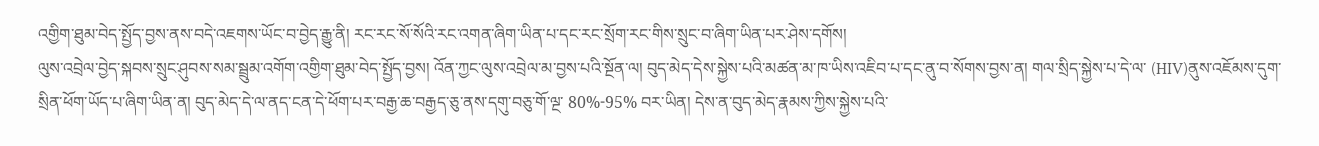འགྱིག་ཐུམ་བེད་སྤྱོད་བྱས་ནས་བདེ་འཇགས་ཡོང་བ་བྱེད་རྒྱུ་ནི། རང་རང་སོ་སོའི་རང་འགན་ཞིག་ཡིན་པ་དང་རང་སྲོག་རང་གིས་སྲུང་བ་ཞིག་ཡིན་པར་ཤེས་དགོས།
ལུས་འབྲེལ་བྱེད་སྐབས་སྲུང་ཤུབས་སམ་སྦྲུམ་འགོག་འགྱིག་ཐུམ་བེད་སྤྱོད་བྱས། འོན་ཀྱང་ལུས་འབྲེལ་མ་བྱས་པའི་སྔོན་ལ། བུད་མེད་དེས་སྐྱེས་པའི་མཚན་མ་ཁ་ཡིས་འཇིབ་པ་དང་ནུ་བ་སོགས་བྱས་ན། གལ་སྲིད་སྐྱེས་པ་དེ་ལ་ (HIV)ནུས་འཇོམས་དུག་སྲིན་ཕོག་ཡོད་པ་ཞིག་ཡིན་ན། བུད་མེད་དེ་ལ་ནད་ངན་དེ་ཕོག་པར་བརྒྱ་ཆ་བརྒྱད་ཅུ་ནས་དགུ་བཅུ་གོ་ལྔ་ 80%-95% བར་ཡིན། དེས་ན་བུད་མེད་རྣམས་ཀྱིས་སྐྱེས་པའི་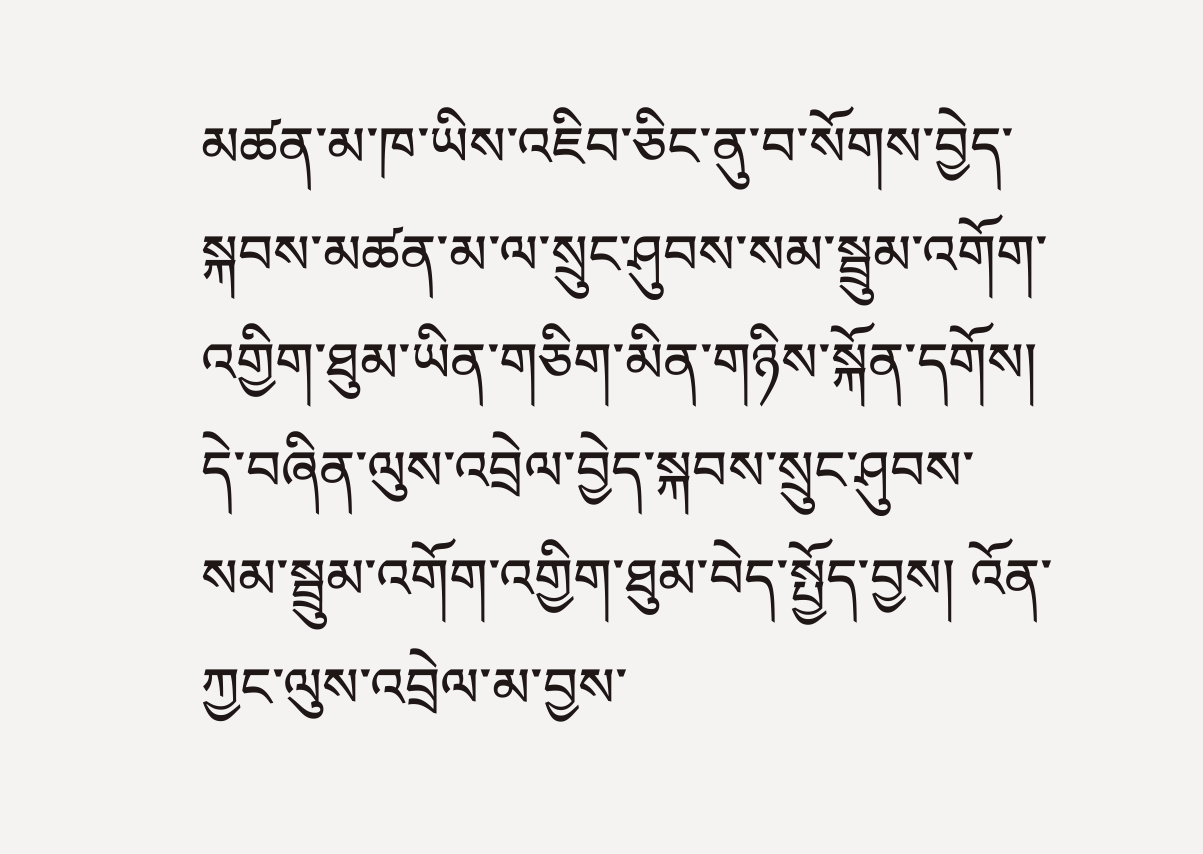མཚན་མ་ཁ་ཡིས་འཇིབ་ཅིང་ནུ་བ་སོགས་བྱེད་སྐབས་མཚན་མ་ལ་སྲུང་ཤུབས་སམ་སྦྲུམ་འགོག་འགྱིག་ཐུམ་ཡིན་གཅིག་མིན་གཉིས་སྐོན་དགོས།
དེ་བཞིན་ལུས་འབྲེལ་བྱེད་སྐབས་སྲུང་ཤུབས་སམ་སྦྲུམ་འགོག་འགྱིག་ཐུམ་བེད་སྤྱོད་བྱས། འོན་ཀྱང་ལུས་འབྲེལ་མ་བྱས་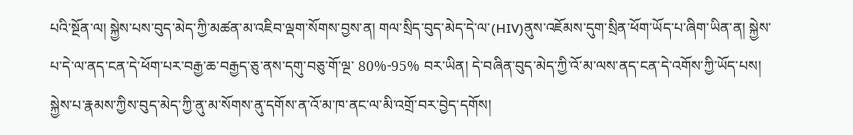པའི་སྔོན་ལ། སྐྱེས་པས་བུད་མེད་ཀྱི་མཚན་མ་འཇིབ་ལྡག་སོགས་བྱས་ན། གལ་སྲིད་བུད་མེད་དེ་ལ་(HIV)ནུས་འཇོམས་དུག་སྲིན་ཕོག་ཡོད་པ་ཞིག་ཡིན་ན། སྐྱེས་པ་དེ་ལ་ནད་ངན་དེ་ཕོག་པར་བརྒྱ་ཆ་བརྒྱད་ཅུ་ནས་དགུ་བཅུ་གོ་ལྔ་ 80%-95% བར་ཡིན། དེ་བཞིན་བུད་མེད་ཀྱི་འོ་མ་ལས་ནད་ངན་དེ་འགོས་ཀྱི་ཡོད་པས། སྐྱེས་པ་རྣམས་ཀྱིས་བུད་མེད་ཀྱི་ནུ་མ་སོགས་ནུ་དགོས་ན་འོ་མ་ཁ་ནང་ལ་མི་འགྲོ་བར་བྱེད་དགོས།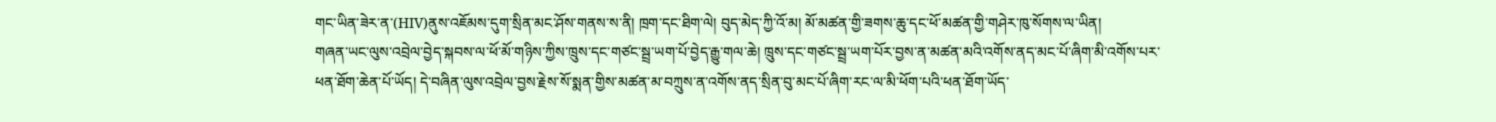གང་ཡིན་ཟེར་ན་(HIV)ནུས་འཇོམས་དུག་སྲིན་མང་ཤོས་གནས་ས་ནི། ཁྲག་དང་ཐིག་ལེ། བུད་མེད་ཀྱི་འོ་མ། མོ་མཚན་གྱི་ཟགས་ཆུ་དང་ཕོ་མཚན་གྱི་གཤེར་ཁུ་སོགས་ལ་ཡིན།
གཞན་ཡང་ལུས་འབྲེལ་བྱེད་སྐབས་ལ་ཕོ་མོ་གཉིས་ཀྱིས་ཁྲུས་དང་གཙང་སྦྲ་ཡག་པོ་བྱེད་རྒྱུ་གལ་ཆེ། ཁྲུས་དང་གཙང་སྦྲ་ཡག་པོར་བྱས་ན་མཚན་མའི་འགོས་ནད་མང་པོ་ཞིག་མི་འགོས་པར་ཕན་ཐོག་ཆེན་པོ་ཡོད། དེ་བཞིན་ལུས་འབྲེལ་བྱས་རྗེས་སོ་སྨན་གྱིས་མཚན་མ་བཀྲུས་ན་འགོས་ནད་སྲིན་བུ་མང་པོ་ཞིག་རང་ལ་མི་ཕོག་པའི་ཕན་ཐོག་ཡོད་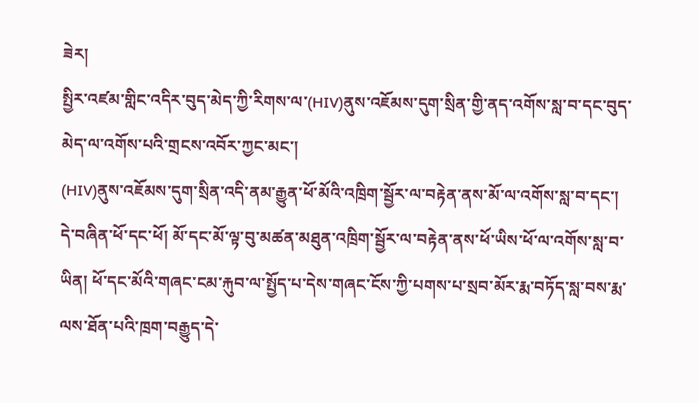ཟེར།
སྤྱིར་འཛམ་གླིང་འདིར་བུད་མེད་ཀྱི་རིགས་ལ་(HIV)ནུས་འཇོམས་དུག་སྲིན་གྱི་ནད་འགོས་སླ་བ་དང་བུད་མེད་ལ་འགོས་པའི་གྲངས་འབོར་ཀྱང་མང་།
(HIV)ནུས་འཇོམས་དུག་སྲིན་འདི་ནམ་རྒྱུན་ཕོ་མོའི་འཁྲིག་སྦྱོར་ལ་བརྟེན་ནས་མོ་ལ་འགོས་སླ་བ་དང་།
དེ་བཞིན་ཕོ་དང་ཕོ། མོ་དང་མོ་ལྟ་བུ་མཚན་མཐུན་འཁྲིག་སྦྱོར་ལ་བརྟེན་ནས་ཕོ་ཡིས་ཕོ་ལ་འགོས་སླ་བ་ཡིན། ཕོ་དང་མོའི་གཞང་ངམ་རྐུབ་ལ་སྤྱོད་པ་དེས་གཞང་ངོས་ཀྱི་པགས་པ་སྲབ་མོར་རྨ་བཏོད་སླ་བས་རྨ་ལས་ཐོན་པའི་ཁྲག་བརྒྱུད་དེ་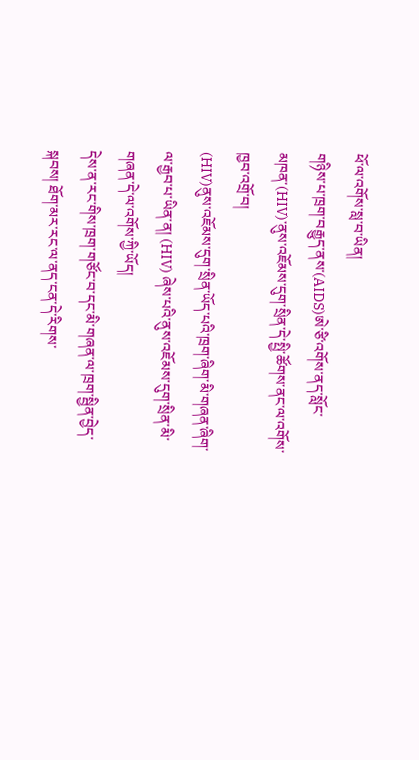ཕོ་ལ་འགོས་སླ་བ་ཡིན།
གཉིས་པ་ཁྲག་བརྒྱུད་ནས་(AIDS)ཨེ་ཙི་འགོས་ནད་སློང་མཁན་(HIV)་ནུས་འཇོམས་དུག་སྲིན་དེ་སྤྱི་ཚོགས་ནང་ལ་འགོས་ཁྱབ་འགྲོ་བ།
(HIV)ནུས་འཇོམས་དུག་སྲིན་ཡོད་པའི་ཁྲག་ཞིག་མི་གཞན་ཞིག་ལ་རྒྱབ་པ་ཡིན་ན། (HIV) ཞེས་པའི་ནུས་འཇོམས་དུག་སྲིན་མི་གཞན་དེ་ལ་འགོས་ཀྱི་ཡོད།
དེས་ན་རང་གིས་ཁྲག་གཙོང་བ་དང་མི་གཞན་ལ་ཁྲག་སྦྱིན་བྱེད་སྐབས། ཐོག་མར་རང་ལ་ནད་ངན་དེ་རིགས་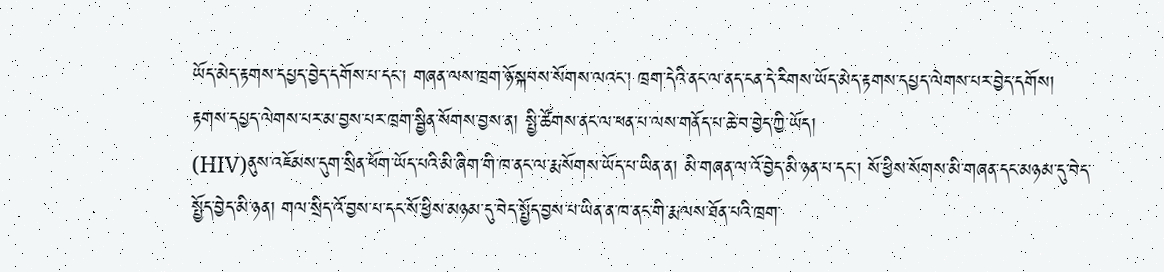ཡོད་མེད་རྟགས་དཔྱད་བྱེད་དགོས་པ་དང་། གཞན་ལས་ཁྲག་ཉོ་སྐབས་སོགས་ལའང་། ཁྲག་དེའི་ནང་ལ་ནད་ངན་དེ་རིགས་ཡོད་མེད་རྟགས་དཔྱད་ལེགས་པར་བྱེད་དགོས། རྟགས་དཔྱད་ལེགས་པར་མ་བྱས་པར་ཁྲག་སྦྱིན་སོགས་བྱས་ན། སྤྱི་ཚོགས་ནང་ལ་ཕན་པ་ལས་གནོད་པ་ཆེ་བ་བྱེད་ཀྱི་ཡོད།
(HIV)ནུས་འཇོམས་དུག་སྲིན་ཕོག་ཡོད་པའི་མི་ཞིག་གི་ཁ་ནང་ལ་རྨ་སོགས་ཡོད་པ་ཡིན་ན། མི་གཞན་ལ་འོ་བྱེད་མི་ཉན་པ་དང་། སོ་ཕྱིས་སོགས་མི་གཞན་དང་མཉམ་དུ་བེད་སྤྱོད་བྱེད་མི་ཉན། གལ་སྲིད་འོ་བྱས་པ་དང་སོ་ཕྱིས་མཉམ་དུ་བེད་སྤྱོད་བྱས་པ་ཡིན་ན་ཁ་ནང་གི་རྨ་ལས་ཐོན་པའི་ཁྲག་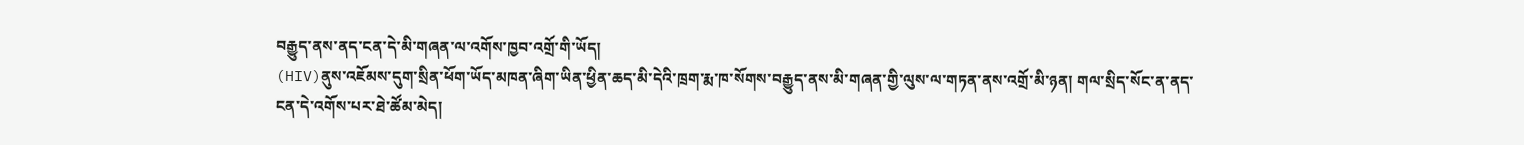བརྒྱུད་ནས་ནད་ངན་དེ་མི་གཞན་ལ་འགོས་ཁྱབ་འགྲོ་གི་ཡོད།
(HIV)ནུས་འཇོམས་དུག་སྲིན་ཕོག་ཡོད་མཁན་ཞིག་ཡིན་ཕྱིན་ཆད་མི་དེའི་ཁྲག་རྨ་ཁ་སོགས་བརྒྱུད་ནས་མི་གཞན་གྱི་ལུས་ལ་གཏན་ནས་འགྲོ་མི་ཉན། གལ་སྲིད་སོང་ན་ནད་ངན་དེ་འགོས་པར་ཐེ་ཚོམ་མེད།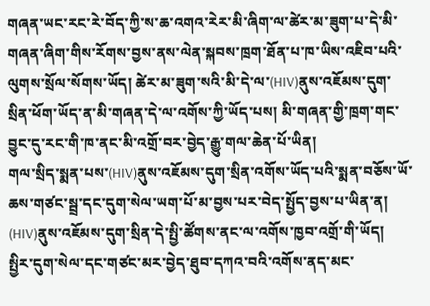གཞན་ཡང་རང་རེ་བོད་ཀྱི་ས་ཆ་འགའ་རེར་མི་ཞིག་ལ་ཚེར་མ་ཟུག་པ་དེ་མི་གཞན་ཞིག་གིས་རོགས་བྱས་ནས་ལེན་སྐབས་ཁྲག་ཐོན་པ་ཁ་ཡིས་འཇིབ་པའི་ལུགས་སྲོལ་སོགས་ཡོད། ཚེར་མ་ཟུག་སའི་མི་དེ་ལ་(HIV)ནུས་འཇོམས་དུག་སྲིན་ཕོག་ཡོད་ན་མི་གཞན་དེ་ལ་འགོས་ཀྱི་ཡོད་པས། མི་གཞན་གྱི་ཁྲག་གང་བྱུང་དུ་རང་གི་ཁ་ནང་མི་འགྲོ་བར་བྱེད་རྒྱུ་གལ་ཆེན་པོ་ཡིན།
གལ་སྲིད་སྨན་པས་(HIV)ནུས་འཇོམས་དུག་སྲིན་འགོས་ཡོད་པའི་སྨན་བཅོས་ཡོ་ཆས་གཙང་སྦྲ་དང་དུག་སེལ་ཡག་པོ་མ་བྱས་པར་བེད་སྤྱོད་བྱས་པ་ཡིན་ན། (HIV)ནུས་འཇོམས་དུག་སྲིན་དེ་སྤྱི་ཚོགས་ནང་ལ་འགོས་ཁྱབ་འགྲོ་གི་ཡོད།
སྤྱིར་དུག་སེལ་དང་གཙང་མར་བྱེད་ཐུབ་དཀའ་བའི་འགོས་ནད་མང་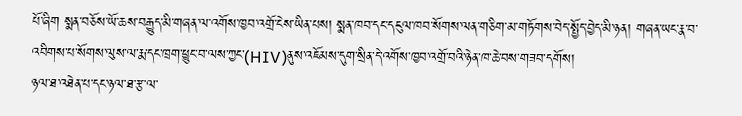པོ་ཞིག སྨན་བཅོས་ཡོ་ཆས་བརྒྱུད་མི་གཞན་ལ་འགོས་ཁྱབ་འགྲོ་ངེས་ཡིན་པས། སྨན་ཁབ་དང་དངུལ་ཁབ་སོགས་ལན་གཅིག་མ་གཏོགས་བེད་སྤྱོད་བྱེད་མི་ཉན། གཞན་ཡང་རྣ་བ་འབིགས་པ་སོགས་ལུས་ལ་རྨ་དང་ཁྲག་ཕྱུང་བ་ལས་ཀྱང་(HIV)ནུས་འཇོམས་དུག་སྲིན་དེ་འགོས་ཁྱབ་འགྲོ་བའི་ཉེན་ཁ་ཆེ་བས་གཟབ་དགོས།
ཉལ་ཐ་འཐེན་པ་དང་ཉལ་ཐ་རྩ་ལ་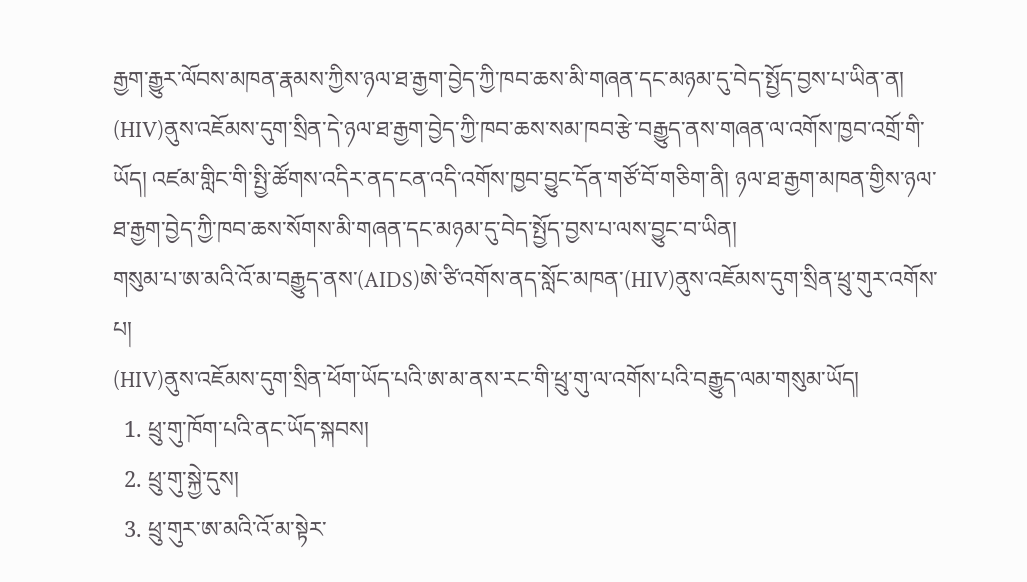རྒྱག་རྒྱུར་ལོབས་མཁན་རྣམས་ཀྱིས་ཉལ་ཐ་རྒྱག་བྱེད་ཀྱི་ཁབ་ཆས་མི་གཞན་དང་མཉམ་དུ་བེད་སྤྱོད་བྱས་པ་ཡིན་ན། (HIV)ནུས་འཇོམས་དུག་སྲིན་དེ་ཉལ་ཐ་རྒྱག་བྱེད་ཀྱི་ཁབ་ཆས་སམ་ཁབ་རྩེ་བརྒྱུད་ནས་གཞན་ལ་འགོས་ཁྱབ་འགྲོ་གི་ཡོད། འཛམ་གླིང་གི་སྤྱི་ཚོགས་འདིར་ནད་ངན་འདི་འགོས་ཁྱབ་བྱུང་དོན་གཙོ་བོ་གཅིག་ནི། ཉལ་ཐ་རྒྱག་མཁན་གྱིས་ཉལ་ཐ་རྒྱག་བྱེད་ཀྱི་ཁབ་ཆས་སོགས་མི་གཞན་དང་མཉམ་དུ་བེད་སྤྱོད་བྱས་པ་ལས་བྱུང་བ་ཡིན།
གསུམ་པ་ཨ་མའི་འོ་མ་བརྒྱུད་ནས་(AIDS)ཨེ་ཙི་འགོས་ནད་སློང་མཁན་(HIV)ནུས་འཇོམས་དུག་སྲིན་ཕྲུ་གུར་འགོས་པ།
(HIV)ནུས་འཇོམས་དུག་སྲིན་ཕོག་ཡོད་པའི་ཨ་མ་ནས་རང་གི་ཕྲུ་གུ་ལ་འགོས་པའི་བརྒྱུད་ལམ་གསུམ་ཡོད།
  1. ཕྲུ་གུ་ཁོག་པའི་ནང་ཡོད་སྐབས།
  2. ཕྲུ་གུ་སྐྱེ་དུས།
  3. ཕྲུ་གུར་ཨ་མའི་འོ་མ་སྟེར་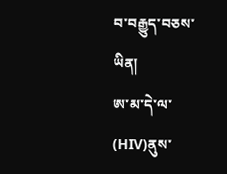བ་བརྒྱུད་བཅས་ཡིན།
ཨ་མ་དེ་ལ་ (HIV)ནུས་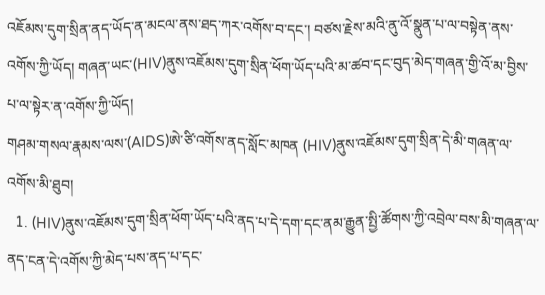འཇོམས་དུག་སྲིན་ནད་ཡོད་ན་མངལ་ནས་ཐད་ཀར་འགོས་བ་དང་། བཙས་རྗེས་མའི་ནུ་འོ་སྣུན་པ་ལ་བསྟེན་ནས་འགོས་ཀྱི་ཡོད། གཞན་ཡང་(HIV)ནུས་འཇོམས་དུག་སྲིན་ཕོག་ཡོད་པའི་མ་ཚབ་དང་བུད་མེད་གཞན་གྱི་འོ་མ་བྱིས་པ་ལ་སྟེར་ན་འགོས་ཀྱི་ཡོད།
གཤམ་གསལ་རྣམས་ལས་(AIDS)ཨེ་ཙི་འགོས་ནད་སློང་མཁན (HIV)ནུས་འཇོམས་དུག་སྲིན་དེ་མི་གཞན་ལ་འགོས་མི་ཐུབ།
  1. (HIV)ནུས་འཇོམས་དུག་སྲིན་ཕོག་ཡོད་པའི་ནད་པ་དེ་དག་དང་ནམ་རྒྱུན་སྤྱི་ཚོགས་ཀྱི་འབྲེལ་བས་མི་གཞན་ལ་ནད་ངན་དེ་འགོས་ཀྱི་མེད་པས་ནད་པ་དང་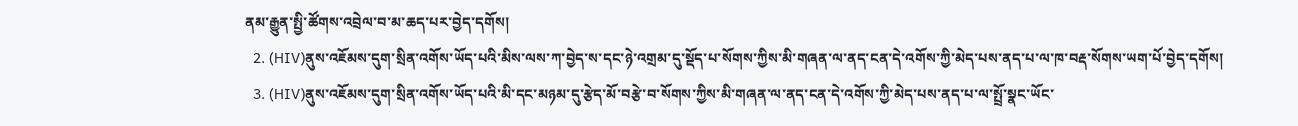ནམ་རྒྱུན་སྤྱི་ཚོགས་འབྲེལ་བ་མ་ཆད་པར་བྱེད་དགོས།
  2. (HIV)ནུས་འཇོམས་དུག་སྲིན་འགོས་ཡོད་པའི་མིས་ལས་ཀ་བྱེད་ས་དང་ཉེ་འགྲམ་དུ་སྡོད་པ་སོགས་ཀྱིས་མི་གཞན་ལ་ནད་ངན་དེ་འགོས་ཀྱི་མེད་པས་ནད་པ་ལ་ཁ་བརྡ་སོགས་ཡག་པོ་བྱེད་དགོས།
  3. (HIV)ནུས་འཇོམས་དུག་སྲིན་འགོས་ཡོད་པའི་མི་དང་མཉམ་དུ་རྩེད་མོ་བརྩེ་བ་སོགས་ཀྱིས་མི་གཞན་ལ་ནད་ངན་དེ་འགོས་ཀྱི་མེད་པས་ནད་པ་ལ་སྤྲོ་སྣང་ཡོང་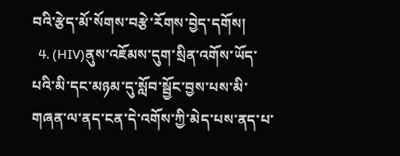བའི་རྩེད་མོ་སོགས་བརྩེ་རོགས་བྱེད་དགོས།
  4. (HIV)ནུས་འཇོམས་དུག་སྲིན་འགོས་ཡོད་པའི་མི་དང་མཉམ་དུ་སློབ་སྦྱོང་བྱས་པས་མི་གཞན་ལ་ནད་ངན་དེ་འགོས་ཀྱི་མེད་པས་ནད་པ་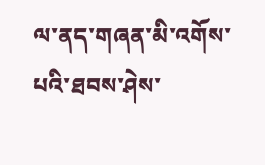ལ་ནད་གཞན་མི་འགོས་པའི་ཐབས་ཤེས་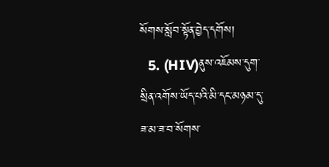སོགས་སློབ་སྟོན་བྱེད་དགོས།
  5. (HIV)ནུས་འཇོམས་དུག་སྲིན་འགོས་ཡོད་པའི་མི་དང་མཉམ་དུ་ཟ་མ་ཟ་བ་སོགས་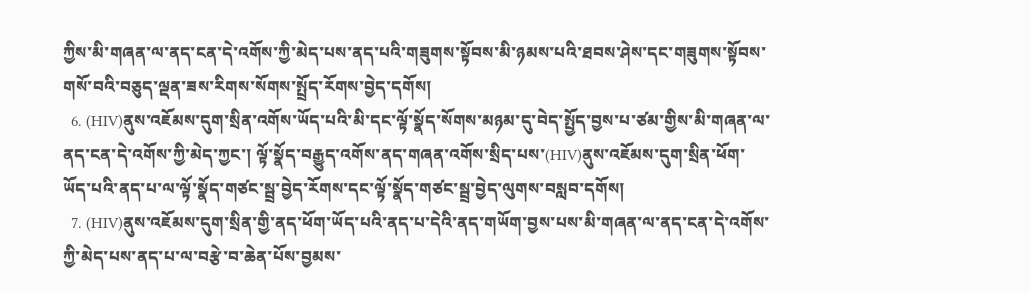ཀྱིས་མི་གཞན་ལ་ནད་ངན་དེ་འགོས་ཀྱི་མེད་པས་ནད་པའི་གཟུགས་སྟོབས་མི་ཉམས་པའི་ཐབས་ཤེས་དང་གཟུགས་སྟོབས་གསོ་བའི་བཅུད་ལྡན་ཟས་རིགས་སོགས་སྤྲོད་རོགས་བྱེད་དགོས།
  6. (HIV)ནུས་འཇོམས་དུག་སྲིན་འགོས་ཡོད་པའི་མི་དང་ལྟོ་སྣོད་སོགས་མཉམ་དུ་བེད་སྤྱོད་བྱས་པ་ཙམ་གྱིས་མི་གཞན་ལ་ནད་ངན་དེ་འགོས་ཀྱི་མེད་ཀྱང་། ལྟོ་སྣོད་བརྒྱུད་འགོས་ནད་གཞན་འགོས་སྲིད་པས་(HIV)ནུས་འཇོམས་དུག་སྲིན་ཕོག་ཡོད་པའི་ནད་པ་ལ་ལྟོ་སྣོད་གཙང་སྦྲ་བྱེད་རོགས་དང་ལྟོ་སྣོད་གཙང་སྦྲ་བྱེད་ལུགས་བསླབ་དགོས།
  7. (HIV)ནུས་འཇོམས་དུག་སྲིན་གྱི་ནད་ཕོག་ཡོད་པའི་ནད་པ་དེའི་ནད་གཡོག་བྱས་པས་མི་གཞན་ལ་ནད་ངན་དེ་འགོས་ཀྱི་མེད་པས་ནད་པ་ལ་བརྩེ་བ་ཆེན་པོས་བྱམས་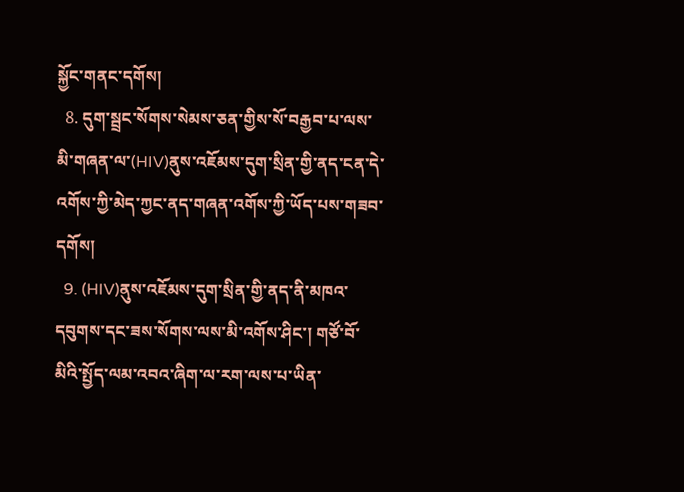སྐྱོང་གནང་དགོས།
  8. དུག་སྦྲང་སོགས་སེམས་ཅན་གྱིས་སོ་བརྒྱབ་པ་ལས་མི་གཞན་ལ་(HIV)ནུས་འཇོམས་དུག་སྲིན་གྱི་ནད་ངན་དེ་འགོས་ཀྱི་མེད་ཀྱང་ནད་གཞན་འགོས་ཀྱི་ཡོད་པས་གཟབ་དགོས།
  9. (HIV)ནུས་འཇོམས་དུག་སྲིན་གྱི་ནད་ནི་མཁའ་དབུགས་དང་ཟས་སོགས་ལས་མི་འགོས་ཤིང་། གཙོ་བོ་མིའི་སྤྱོད་ལམ་འབའ་ཞིག་ལ་རག་ལས་པ་ཡིན་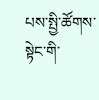པས་སྤྱི་ཚོགས་སྟེང་གི་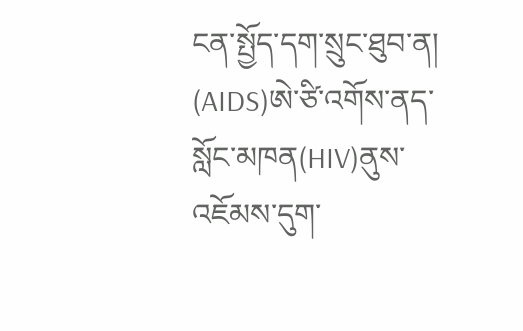ངན་སྤྱོད་དག་སྲུང་ཐུབ་ན། (AIDS)ཨེ་ཙི་འགོས་ནད་སློང་མཁན(HIV)ནུས་འཇོམས་དུག་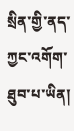སྲིན་གྱི་ནད་ཀྱང་འགོག་ཐུབ་པ་ཡིན།